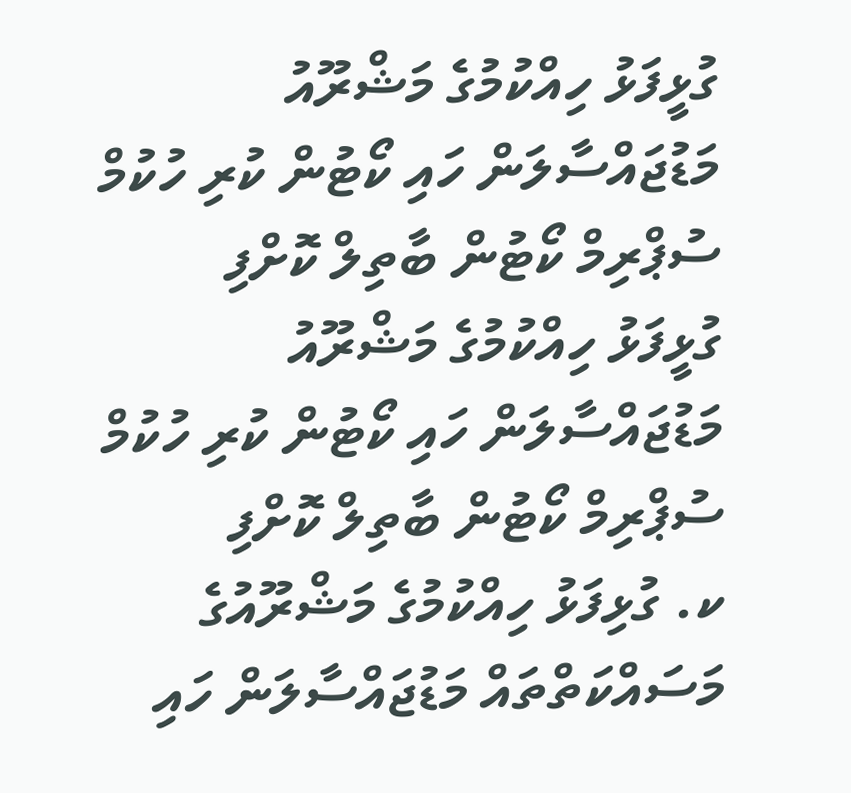ގުޅީފަޅު ހިއްކުމުގެ މަޝްރޫއު މަޑުޖައްސާލަން ހައި ކޯޓުން ކުރި ހުކުމް ސުޕްރިމް ކޯޓުން ބާތިލް ކޮށްފި
ގުޅީފަޅު ހިއްކުމުގެ މަޝްރޫއު މަޑުޖައްސާލަން ހައި ކޯޓުން ކުރި ހުކުމް ސުޕްރިމް ކޯޓުން ބާތިލް ކޮށްފި
ކ. ގުޅިފަޅު ހިއްކުމުގެ މަޝްރޫއުގެ މަސައްކަތްތައް މަޑުޖައްސާލަން ހައި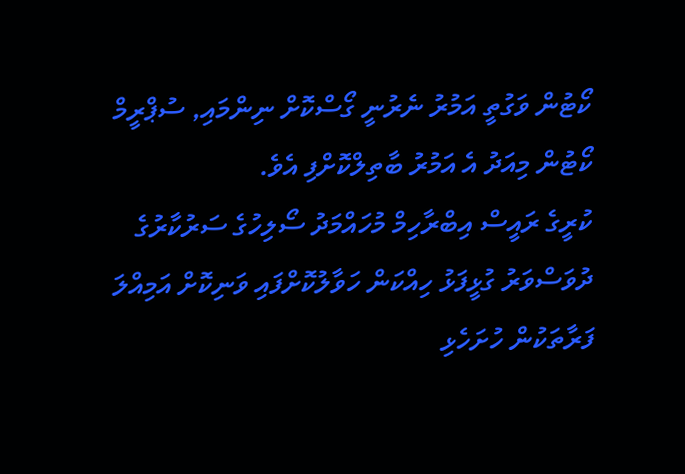ކޯޓުން ވަގުތީ އަމުރު ނެރުނީ ގޯސްކޮށް ނިންމައި, ސުޕްރީމް ކޯޓުން މިއަދު އެ އަމުރު ބާތިލްކޮށްފި އެވެ.
ކުރީގެ ރައީސް އިބްރާހިމް މުހައްމަދު ސޯލިހުގެ ސަރުކާރުގެ ދުވަސްވަރު ގުޅީފަޅު ހިއްކަން ހަވާލުކޮށްފައި ވަނިކޮށް އަމިއްލަ ފަރާތަކުން ހުށަހެޅި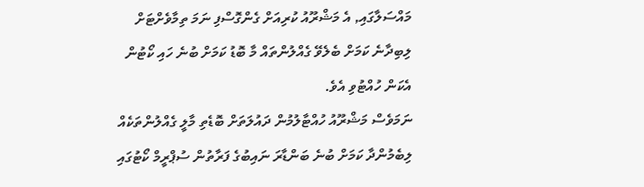މައްސަލާގައި, އެ މަޝްރޫއު ކުރިއަށް ގެންގޮސްފި ނަމަ ތިމާވެށްޓަށް ލިބިދާނެ ކަމަށް ބެލެވޭ ގެއްލުންތައް މާ ބޮޑު ކަމަށް ބުނެ ހައި ކޯޓުން އެކަން ހުއްޓުވި އެވެ.
ނަމަވެސް މަޝްރޫއު ހުއްޓާލުމުން ދައުލަތަށް ބޮޑެތި މާލީ ގެއްލުންތަކެއް ލިބެމުންދާ ކަމަށް ބުނެ ބަންޑާރަ ނައިބުގެ ފަރާތުން ސުޕްރީމް ކޯޓުގައި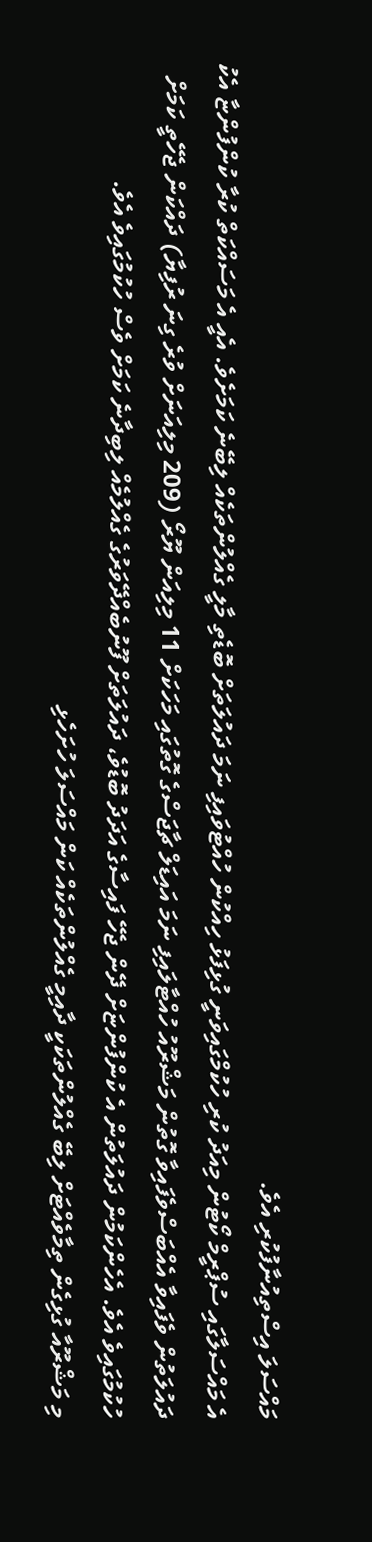މައްސަލަ އިސްތިއުނާފުކުރި އެވެ.
އެ މައްސަލާގައި ސުޕްރީމް ކޯޓުން މިއަދު ކުރި ހުކުމްގައިވަނީ ގުޅިފަޅު ހިއްކުން ހުއްޓުވައިފި ނަމަ ދައުލަތަށް ބޮޑެތި މާލީ ގެއްލުންތަކެއް ލިބޭނެ ކަމަށެވެ. އެއީ އެ މަސައްކަތް ކުރާ ކުންފުންޏާ އެކު ދައުލަތުން ވެފައިވާ އެއްބަސްވެފައިވާ ގޮތުން މަޝްރޫއު ހުއްޓާލައިފި ނަމަ އައިޑަލް ޗާޖަސްގެ ގޮތުގައި މަހަކަށް 11 މިލިއަން ޔޫރޯ (209 މިލިއަނަށް ވުރެ ގިނަ ރުފިޔާ) ދައްކަން ޖެހޭތީ ކަމަށް ހުކުމުގައިވެ އެވެ. އެހެންކަމުން ދައުލަތުން އެ ކުންފުންޏަށް ދޭން ޖެހޭ ފައިސާގެ އަދަދު ބޮޑުވެ، ދައުލަތަށް ފޫނުބެއްދޭވަރުގެ ގެއްލުމެއް ލިބިދާނެ ކަމަށް ވެސް ހުކުމުގައިވެ އެވެ.
މި މަޝްރޫއާ ގުޅިގެން ތިމާވެއްޓަށް ލިބޭ ގެއްލުންތަކަކީ ދާއިމީ ގެއްލުންތަކެއް ކަން މައްސަލަ ހުށަހެޅި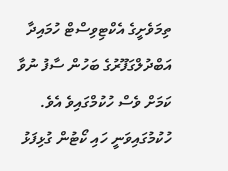ތިމަވެށީގެ އެކްޓިވިސްޓް ހުމައިދާ އަބްދުލްގަފޫރުގެ ބަހުން ސާފު ނުވާ ކަމަށް ވެސް ހުކުމްގައިވެ އެވެ.
ހުކުމުގައިވަނީ ހައި ކޯޓުން ގުޅިފަޅު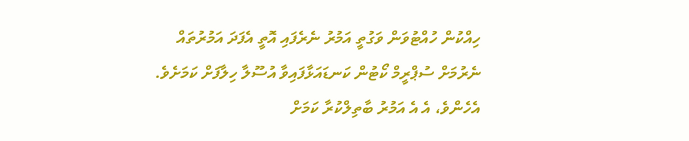ހިއްކުން ހުއްޓުވަން ވަގުތީ އަމުރު ނެރެފައި އޮތީ އެފަދަ އަމުރުތައް ނެރުމަށް ސުޕްރީމް ކޯޓުން ކަނޑައަޅާފައިވާ އުސޫލާ ހިލާފަށް ކަމަށެވެ. އެހެންވެ، އެ އެ އަމުރު ބާތިލްކުރާ ކަމަށް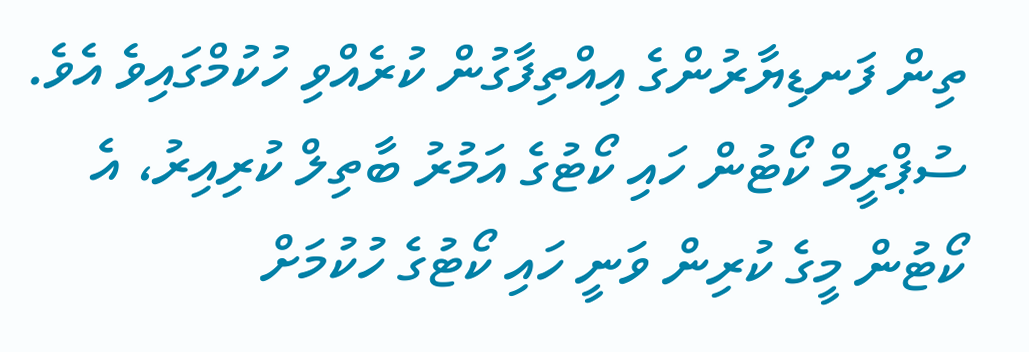ތިން ފަނޑިޔާރުންގެ އިއްތިފާގުން ކުރެއްވި ހުކުމްގައިވެ އެވެ.
ސުޕްރީމް ކޯޓުން ހައި ކޯޓުގެ އަމުރު ބާތިލް ކުރިއިރު، އެ ކޯޓުން މީގެ ކުރިން ވަނީ ހައި ކޯޓުގެ ހުކުމަށް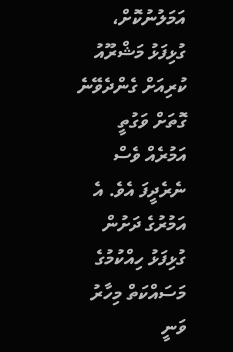އަމަލުނުކޮށް، ގުޅިފަޅު މަޝްރޫއު ކުރިއަށް ގެންދެވޭނެ ގޮތަށް ވަގުތީ އަމުރެއް ވެސް ނެރެދީފަ އެވެ. އެ އަމުރުގެ ދަށުން ގުޅިފަޅު ހިއްކުމުގެ މަސައްކަތް މިހާރު ވަނީ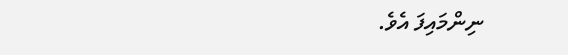ނިންމައިފަ އެވެ.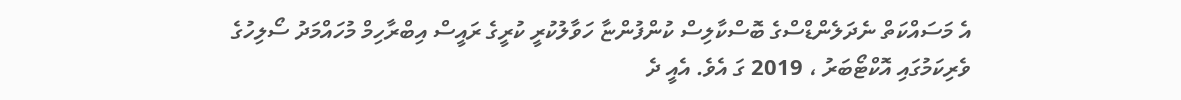އެ މަސައްކަތް ނެދަލެންޑްސްގެ ބޮސްކާލިސް ކުންފުންޏާ ހަވާލުކުރީ ކުރީގެ ރައީސް އިބްރާހިމް މުހައްމަދު ސޯލިހުގެ ވެރިކަމުގައި އޮކްޓޯބަރު ، 2019 ގަ އެވެ. އެއީ ދެ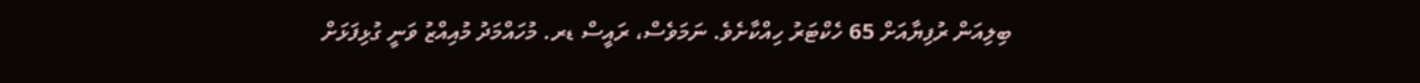ބިލިއަން ރުފިޔާއަށް 65 ހެކްޓަރު ހިއްކާށެވެ. ނަމަވެސް، ރައީސް ޑރ. މުހައްމަދު މުއިއްޒު ވަނީ ގުޅިފަޅަށް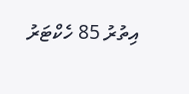އިތުރު 85 ހެކްޓަރު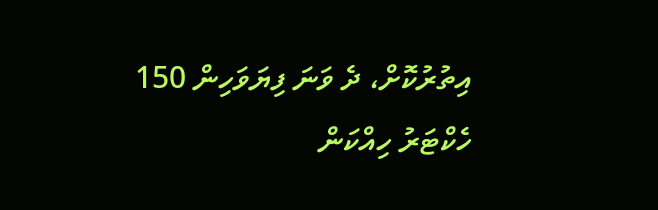އިތުރުކޮށް، ދެ ވަނަ ފިޔަވަހިން 150 ހެކްޓަރު ހިއްކަން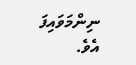ނިންމަވައިފަ އެވެ.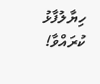ހިޔާލުފާޅު ކުރައްވާ!